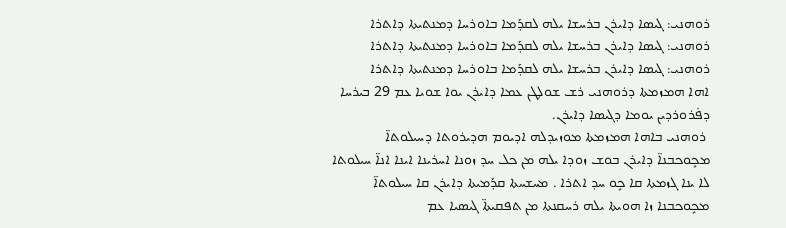ܪܘܗܢܝ: ܓܝܣܐ ܕܐܝܪܢ ܒܪܚܫܐ ܝܠܗ ܠܩܕܰܡܐ ܒܐܘܪܚܐ ܕܡܢܬܝܬܐ ܕܐܬܪܐ
ܪܘܗܢܝ: ܓܝܣܐ ܕܐܝܪܢ ܒܪܚܫܐ ܝܠܗ ܠܩܕܰܡܐ ܒܐܘܪܚܐ ܕܡܢܬܝܬܐ ܕܐܬܪܐ
ܪܘܗܢܝ: ܓܝܣܐ ܕܐܝܪܢ ܒܪܚܫܐ ܝܠܗ ܠܩܕܰܡܐ ܒܐܘܪܚܐ ܕܡܢܬܝܬܐ ܕܐܬܪܐ
ܐܗܐ ܗܡܙܡܬܐ ܕܪܘܗܢܝ ܪܫ ܫܘܠܛܢ ܥܡܐ ܕܐܝܪܢ ܝܘܐ ܫܘܝܐ ܥܡ 29 ܒܝܪܚܐ ܕܦ̇ܪܘܪܕܝܢ ܝܘܡܐ ܕܓܝܣܐ ܕܐܝܪܢ.
 ܪܘܗܢܝ ܒܐܗܐ ܗܡܙܡܬܐ ܡܘܙܝܕܠܗ ܐܕܝܘܡ ܗܕܝܪܘܬܐ ܕܚܝܠܘܬܐ̈ ܡܟܻܘܟܒܢܐ̈ ܕܐܝܪܢ ܒܘܫ ܙܘܕܐ ܝܠܗ ܡܢ ܟܠ ܚܕ ܙܘܢܐ ܐܚܪܝܢܐ ܐܝܢܐ ܐܢܐ̈ ܚܝܠܘܬܐ ܠܐ ܝܢܐ ܓܙܡܬܐ ܩܐ ܟܻܘ ܚܕ ܐܬܪܐ . ܡܚܫܚܬܐ ܩܕܰܡܝܬܐ ܕܐܝܪܢ ܩܐ ܚܝܠܘܬܐ̈ ܡܟܻܘܟܒܢܐ ܙܐ ܗܘܝܬܐ ܝܠܗ ܪܚܩܢܬܐ ܡܢ ܬܦܩܝܬܐ̈ ܓܝܣܝܐ ܥܡ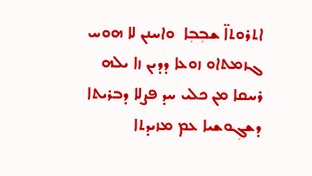ܐܬܪܘܬܐ̈ ܫܒܼܒܼܐ  ܘܐܚܢܢ ܠܐ ܗܘܚ ܓܙܡܬܐܘ ܙܘܥܐ ܕܕܝܢ ܙܐ ܝܠܗ ܪܚܩܐ ܡܢ ܟܠܝ ܚܕ ܦܨܠܐ ܕܒܪܝܬܐ ܕܫܓܼܘܫܝܐ ܥܡ ܡܙܝܕܬܐ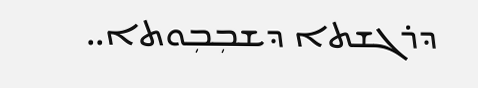ܕܪܓܫܬܐ ܕܫܒܼܒܼܘܬܐ..